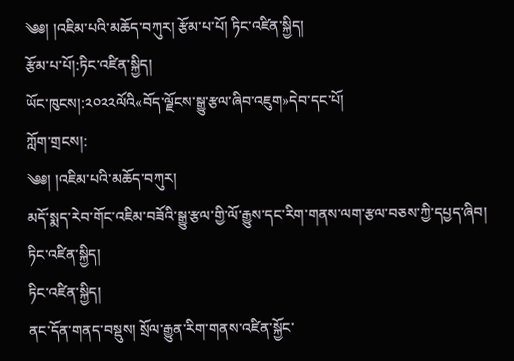༄༅། །འཇིམ་པའི་མཆོད་བཀུར། རྩོམ་པ་པོ། ཏིང་འཛིན་སྐྱིད།
རྩོམ་པ་པོ།:ཏིང་འཛིན་སྐྱིད།
ཡོང་ཁུངས།:༢༠༢༢ལོའི«བོད་ལྗོངས་སྒྱུ་རྩལ་ཞིབ་འཇུག»དེབ་དང་པོ།
ཀློག་གྲངས།:
༄༅། །འཇིམ་པའི་མཆོད་བཀུར།
མདོ་སྨད་རེབ་གོང་འཇིམ་བཟོའི་སྒྱུ་རྩལ་གྱི་ལོ་རྒྱུས་དང་རིག་གནས་ལག་རྩལ་བཅས་ཀྱི་དཔྱད་ཞིབ།
ཏིང་འཛིན་སྐྱིད།
ཏིང་འཛིན་སྐྱིད།
ནང་དོན་གནད་བསྡུས། སྲོལ་རྒྱུན་རིག་གནས་འཛིན་སྐྱོང་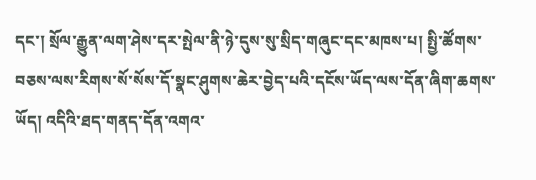དང་། སྲོལ་རྒྱུན་ལག་ཤེས་དར་སྤེལ་ནི་ཉེ་དུས་སུ་སྲིད་གཞུང་དང་མཁས་པ། སྤྱི་ཚོགས་བཅས་ལས་རིགས་སོ་སོས་དོ་སྣང་ཤུགས་ཆེར་བྱེད་པའི་དངོས་ཡོད་ལས་དོན་ཞིག་ཆགས་ཡོད། འདིའི་ཐད་གནད་དོན་འགའ་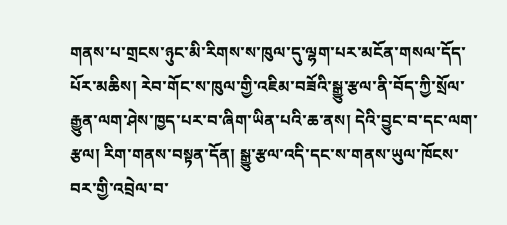གནས་པ་གྲངས་ཉུང་མི་རིགས་ས་ཁུལ་དུ་ལྷག་པར་མངོན་གསལ་དོད་པོར་མཆིས། རེབ་གོང་ས་ཁུལ་གྱི་འཇིམ་བཟོའི་སྒྱུ་རྩལ་ནི་བོད་ཀྱི་སྲོལ་རྒྱུན་ལག་ཤེས་ཁྱད་པར་བ་ཞིག་ཡིན་པའི་ཆ་ནས། དེའི་བྱུང་བ་དང་ལག་རྩལ། རིག་གནས་བསྟན་དོན། སྒྱུ་རྩལ་འདི་དང་ས་གནས་ཡུལ་ཁོངས་བར་གྱི་འབྲེལ་བ་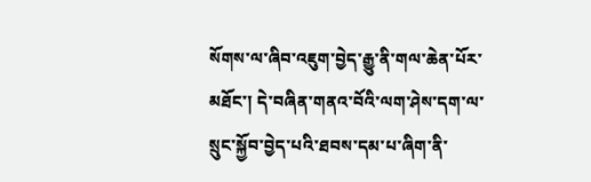སོགས་ལ་ཞིབ་འཇུག་བྱེད་རྒྱུ་ནི་གལ་ཆེན་པོར་མཐོང་། དེ་བཞིན་གནའ་བོའི་ལག་ཤེས་དག་ལ་སྲུང་སྐྱོབ་བྱེད་པའི་ཐབས་དམ་པ་ཞིག་ནི་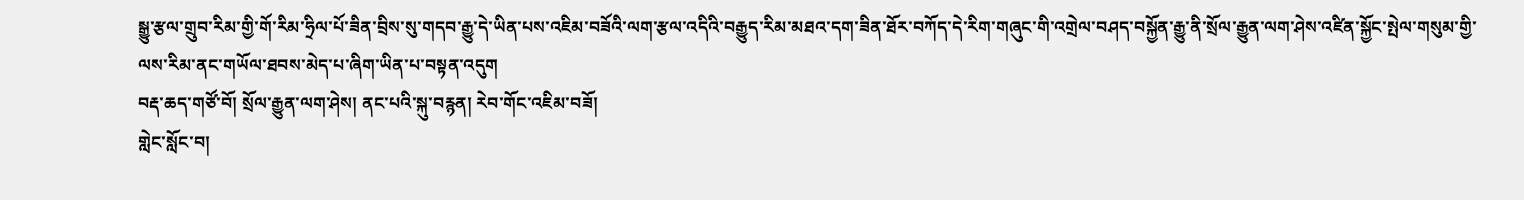སྒྱུ་རྩལ་གྲུབ་རིམ་གྱི་གོ་རིམ་ཧྲིལ་པོ་ཟིན་བྲིས་སུ་གདབ་རྒྱུ་དེ་ཡིན་པས་འཇིམ་བཟོའི་ལག་རྩལ་འདིའི་བརྒྱུད་རིམ་མཐའ་དག་ཟིན་ཐོར་བཀོད་དེ་རིག་གཞུང་གི་འགྲེལ་བཤད་བསྐྱོན་རྒྱུ་ནི་སྲོལ་རྒྱུན་ལག་ཤེས་འཛིན་སྐྱོང་སྤེལ་གསུམ་གྱི་ལས་རིམ་ནང་གཡོལ་ཐབས་མེད་པ་ཞིག་ཡིན་པ་བསྟན་འདུག
བརྡ་ཆད་གཙོ་བོ། སྲོལ་རྒྱུན་ལག་ཤེས། ནང་པའི་སྐུ་བརྙན། རེབ་གོང་འཇིམ་བཟོ།
གླེང་སློང་བ།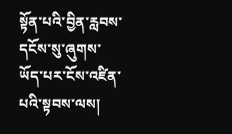སྟོན་པའི་བྱིན་རླབས་དངོས་སུ་ཞུགས་ཡོད་པར་ངོས་འཛིན་པའི་སྟབས་ལས།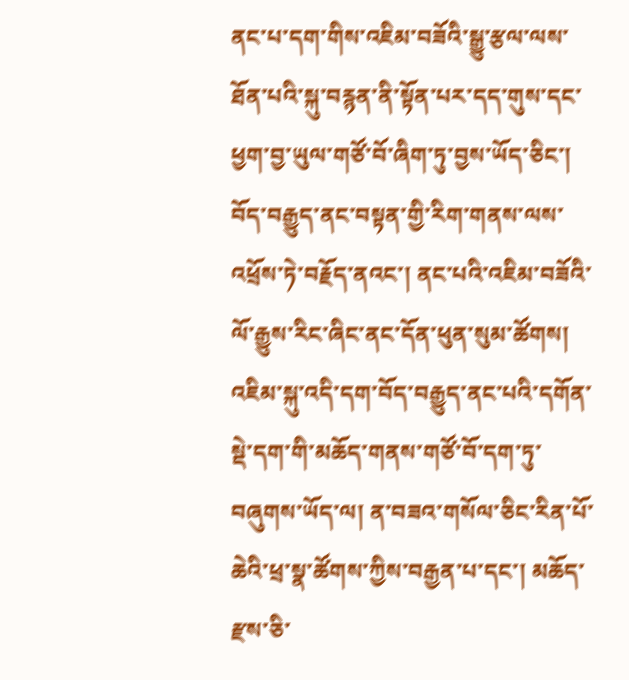ནང་པ་དག་གིས་འཇིམ་བཟོའི་སྒྱུ་རྩལ་ལས་ཐོན་པའི་སྐུ་བརྙན་ནི་སྟོན་པར་དད་གུས་དང་ཕྱག་བྱ་ཡུལ་གཙོ་བོ་ཞིག་ཏུ་བྱས་ཡོད་ཅིང་། བོད་བརྒྱུད་ནང་བསྟན་གྱི་རིག་གནས་ལས་འཕྲོས་ཏེ་བརྗོད་ནའང་། ནང་པའི་འཇིམ་བཟོའི་ལོ་རྒྱུས་རིང་ཞིང་ནང་དོན་ཕུན་སུམ་ཚོགས། འཇིམ་སྐུ་འདི་དག་བོད་བརྒྱུད་ནང་པའི་དགོན་སྡེ་དག་གི་མཆོད་གནས་གཙོ་བོ་དག་ཏུ་བཞུགས་ཡོད་ལ། ན་བཟའ་གསོལ་ཅིང་རིན་པོ་ཆེའི་ཕྲ་སྣ་ཚོགས་ཀྱིས་བརྒྱན་པ་དང་། མཆོད་རྫས་ཅི་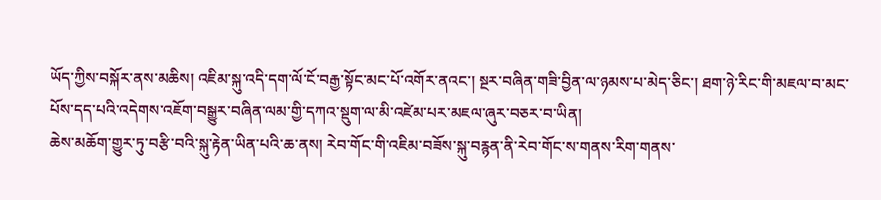ཡོད་ཀྱིས་བསྐོར་ནས་མཆིས། འཇིམ་སྐུ་འདི་དག་ལོ་ངོ་བརྒྱ་སྟོང་མང་པོ་འགོར་ནའང་། སྔར་བཞིན་གཟི་བྱིན་ལ་ཉམས་པ་མེད་ཅིང་། ཐག་ཉེ་རིང་གི་མཇལ་བ་མང་པོས་དད་པའི་འདེགས་འཇོག་བསྒྱུར་བཞིན་ལམ་གྱི་དཀའ་སྡུག་ལ་མི་འཛེམ་པར་མཇལ་ཞུར་བཅར་བ་ཡིན།
ཆེས་མཆོག་གྱུར་ཏུ་བརྩི་བའི་སྐུ་རྟེན་ཡིན་པའི་ཆ་ནས། རེབ་གོང་གི་འཇིམ་བཟོས་སྐུ་བརྙན་ནི་རེབ་གོང་ས་གནས་རིག་གནས་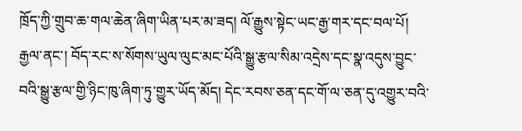ཁྲོད་ཀྱི་གྲུབ་ཆ་གལ་ཆེན་ཞིག་ཡིན་པར་མ་ཟད། ལོ་རྒྱུས་སྟེང་ཡང་རྒྱ་གར་དང་བལ་པོ། རྒྱལ་ནང་། བོད་རང་ས་སོགས་ཡུལ་ལུང་མང་པོའི་སྒྱུ་རྩལ་སིམ་འདྲེས་དང་སྣ་འདུས་བྱུང་བའི་སྒྱུ་རྩལ་གྱི་ཉིང་ཁུ་ཞིག་ཏུ་གྱུར་ཡོད་མོད། དེང་རབས་ཅན་དང་གོ་ལ་ཅན་དུ་འགྱུར་བའི་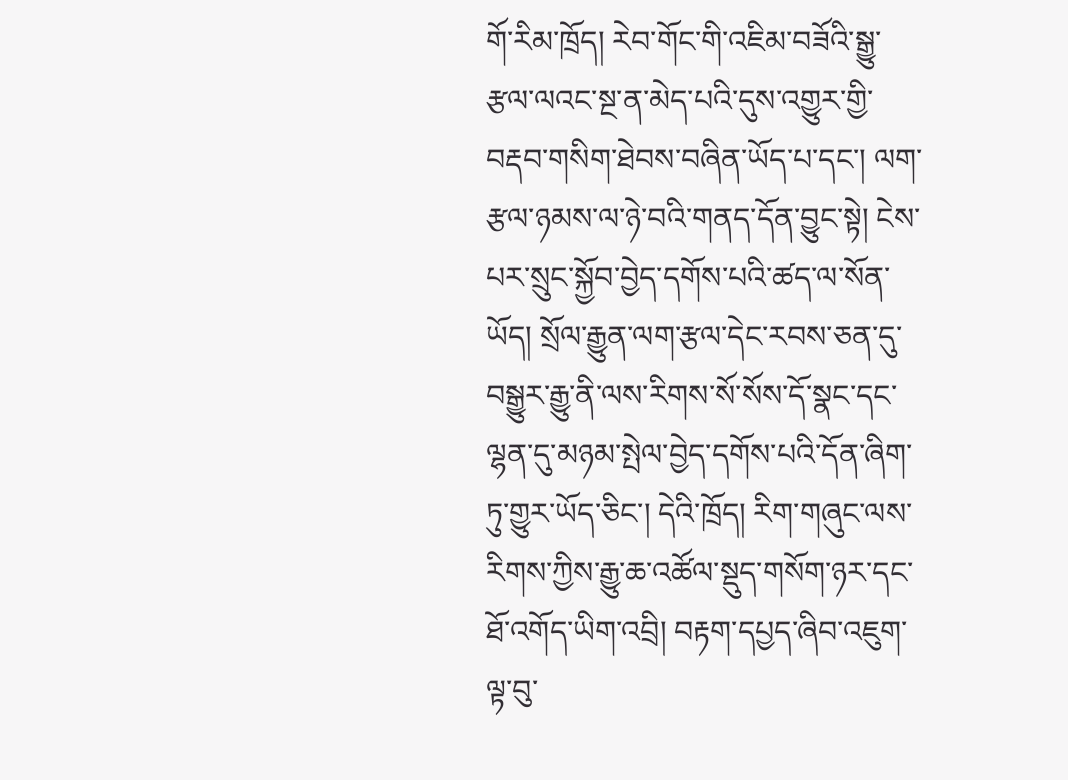གོ་རིམ་ཁྲོད། རེབ་གོང་གི་འཇིམ་བཟོའི་སྒྱུ་རྩལ་ལའང་སྔ་ན་མེད་པའི་དུས་འགྱུར་གྱི་བརྡབ་གསིག་ཐེབས་བཞིན་ཡོད་པ་དང་། ལག་རྩལ་ཉམས་ལ་ཉེ་བའི་གནད་དོན་བྱུང་སྟེ། ངེས་པར་སྲུང་སྐྱོབ་བྱེད་དགོས་པའི་ཚད་ལ་སོན་ཡོད། སྲོལ་རྒྱུན་ལག་རྩལ་དེང་རབས་ཅན་དུ་བསྒྱུར་རྒྱུ་ནི་ལས་རིགས་སོ་སོས་དོ་སྣང་དང་ལྷན་དུ་མཉམ་སྤེལ་བྱེད་དགོས་པའི་དོན་ཞིག་ཏུ་གྱུར་ཡོད་ཅིང་། དེའི་ཁྲོད། རིག་གཞུང་ལས་རིགས་ཀྱིས་རྒྱུ་ཆ་འཚོལ་སྡུད་གསོག་ཉར་དང་ཐོ་འགོད་ཡིག་འབྲི། བརྟག་དཔྱད་ཞིབ་འཇུག་ལྟ་བུ་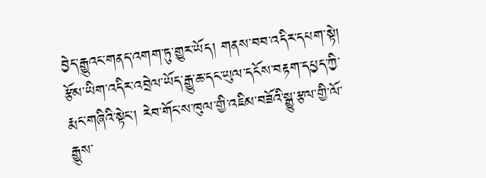བྱེད་རྒྱུའང་གནད་འགག་ཏུ་གྱུར་ཡོད། གནས་བབ་འདིར་དཔག་སྟེ། རྩོམ་ཡིག་འདིར་འབྲེལ་ཡོད་རྒྱུ་ཆ་དང་ཡུལ་དངོས་བརྟག་དཔྱད་ཀྱི་རྨང་གཞིའི་སྟེང་། རེབ་གོང་ས་ཁུལ་གྱི་འཇིམ་བཟོའི་སྒྱུ་རྩལ་གྱི་ལོ་རྒྱུས་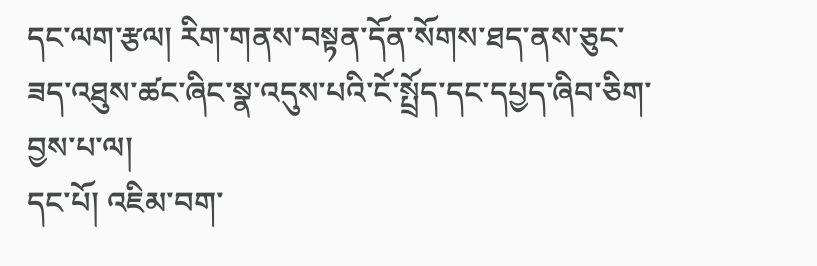དང་ལག་རྩལ། རིག་གནས་བསྟན་དོན་སོགས་ཐད་ནས་ཅུང་ཟད་འཐུས་ཚང་ཞིང་སྣ་འདུས་པའི་ངོ་སྤྲོད་དང་དཔྱད་ཞིབ་ཅིག་བྱས་པ་ལ།
དང་པོ། འཇིམ་བག་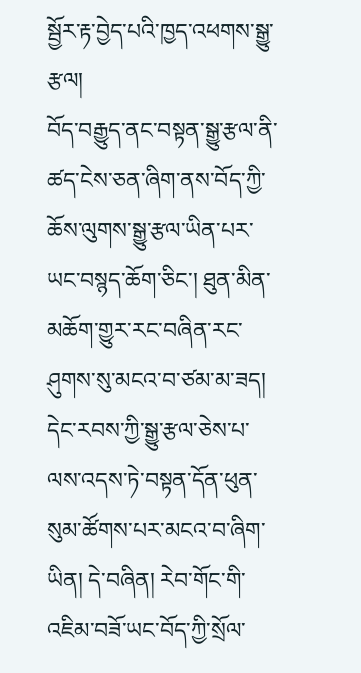སྦྱོར་རྟ་བྱེད་པའི་ཁྱད་འཕགས་སྒྱུ་རྩལ།
བོད་བརྒྱུད་ནང་བསྟན་སྒྱུ་རྩལ་ནི་ཚད་ངེས་ཅན་ཞིག་ནས་བོད་ཀྱི་ཆོས་ལུགས་སྒྱུ་རྩལ་ཡིན་པར་ཡང་བསྙད་ཆོག་ཅིང་། ཐུན་མིན་མཆོག་གྱུར་རང་བཞིན་རང་ཤུགས་སུ་མངའ་བ་ཙམ་མ་ཟད། དེང་རབས་ཀྱི་སྒྱུ་རྩལ་ཅེས་པ་ལས་འདས་ཏེ་བསྟན་དོན་ཕུན་སུམ་ཚོགས་པར་མངའ་བ་ཞིག་ཡིན། དེ་བཞིན། རེབ་གོང་གི་འཇིམ་བཟོ་ཡང་བོད་ཀྱི་སྲོལ་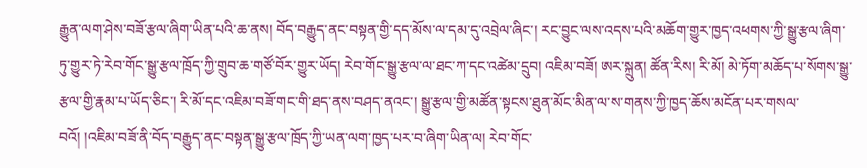རྒྱུན་ལག་ཤེས་བཟོ་རྩལ་ཞིག་ཡིན་པའི་ཆ་ནས། བོད་བརྒྱུད་ནང་བསྟན་གྱི་དད་མོས་ལ་དམ་དུ་འབྲེལ་ཞིང་། རང་བྱུང་ལས་འདས་པའི་མཆོག་གྱུར་ཁྱད་འཕགས་ཀྱི་སྒྱུ་རྩལ་ཞིག་ཏུ་གྱུར་ཏེ་རེབ་གོང་སྒྱུ་རྩལ་ཁྲོད་ཀྱི་གྲུབ་ཆ་གཙོ་བོར་གྱུར་ཡོད། རེབ་གོང་སྒྱུ་རྩལ་ལ་ཐང་ཀ་དང་འཚེམ་དྲུབ། འཇིམ་བཟོ། ཨར་སྐྲུན། ཚོན་རིས། རི་མོ། མེ་ཏོག་མཆོད་པ་སོགས་སྒྱུ་རྩལ་གྱི་རྣམ་པ་ཡོད་ཅིང་། རི་མོ་དང་འཇིམ་བཟོ་གང་གི་ཐད་ནས་བཤད་ནའང་། སྒྱུ་རྩལ་གྱི་མཚོན་སྟངས་ཐུན་མོང་མིན་ལ་ས་གནས་ཀྱི་ཁྱད་ཆོས་མངོན་པར་གསལ་བའོ། །འཇིམ་བཟོ་ནི་བོད་བརྒྱུད་ནང་བསྟན་སྒྱུ་རྩལ་ཁྲོད་ཀྱི་ཡན་ལག་ཁྱད་པར་བ་ཞིག་ཡིན་ལ། རེབ་གོང་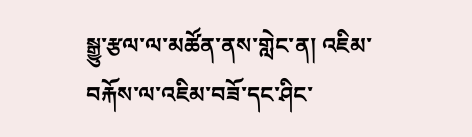སྒྱུ་རྩལ་ལ་མཚོན་ནས་གླེང་ན། འཇིམ་བརྐོས་ལ་འཇིམ་བཟོ་དང་ཤིང་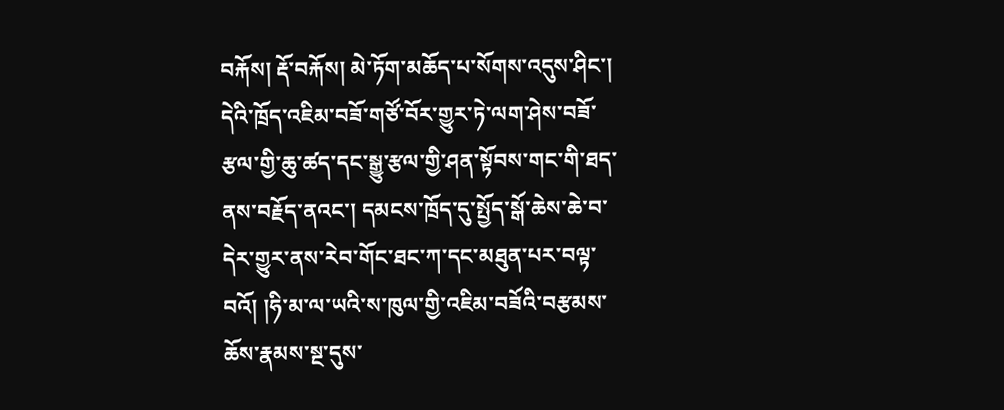བརྐོས། རྡོ་བརྐོས། མེ་ཏོག་མཆོད་པ་སོགས་འདུས་ཤིང་། དེའི་ཁྲོད་འཇིམ་བཟོ་གཙོ་བོར་གྱུར་ཏེ་ལག་ཤེས་བཟོ་རྩལ་གྱི་ཆུ་ཚད་དང་སྒྱུ་རྩལ་གྱི་ཤན་སྟོབས་གང་གི་ཐད་ནས་བརྗོད་ནའང་། དམངས་ཁྲོད་དུ་སྤྱོད་སྒོ་ཆེས་ཆེ་བ་དེར་གྱུར་ནས་རེབ་གོང་ཐང་ཀ་དང་མཐུན་པར་བལྟ་བའོ། །ཧི་མ་ལ་ཡའི་ས་ཁུལ་གྱི་འཇིམ་བཟོའི་བརྩམས་ཆོས་རྣམས་སྔ་དུས་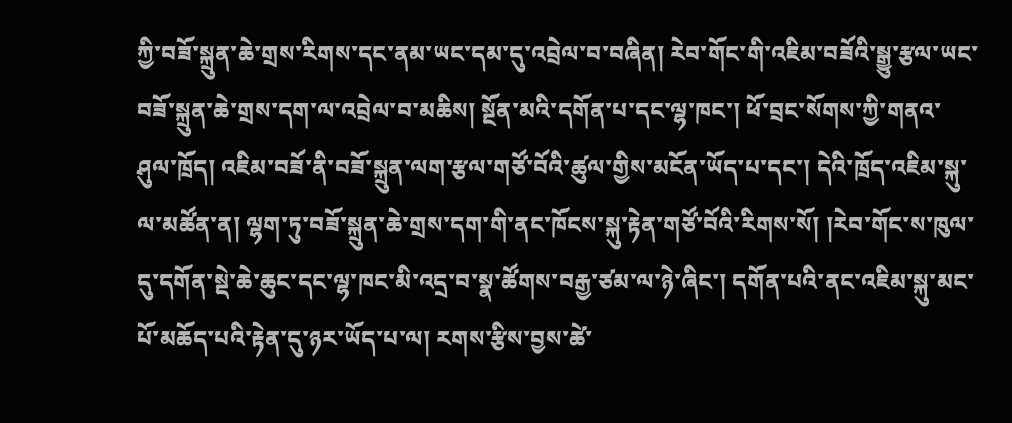ཀྱི་བཟོ་སྐྲུན་ཆེ་གྲས་རིགས་དང་ནམ་ཡང་དམ་དུ་འབྲེལ་བ་བཞིན། རེབ་གོང་གི་འཇིམ་བཟོའི་སྒྱུ་རྩལ་ཡང་བཟོ་སྐྲུན་ཆེ་གྲས་དག་ལ་འབྲེལ་བ་མཆིས། སྔོན་མའི་དགོན་པ་དང་ལྷ་ཁང་། ཕོ་བྲང་སོགས་ཀྱི་གནའ་ཤུལ་ཁྲོད། འཇིམ་བཟོ་ནི་བཟོ་སྐྲུན་ལག་རྩལ་གཙོ་བོའི་ཚུལ་གྱིས་མངོན་ཡོད་པ་དང་། དེའི་ཁྲོད་འཇིམ་སྐུ་ལ་མཚོན་ན། ལྷག་ཏུ་བཟོ་སྐྲུན་ཆེ་གྲས་དག་གི་ནང་ཁོངས་སྐུ་རྟེན་གཙོ་བོའི་རིགས་སོ། །རེབ་གོང་ས་ཁུལ་དུ་དགོན་སྡེ་ཆེ་ཆུང་དང་ལྷ་ཁང་མི་འདྲ་བ་སྣ་ཚོགས་བརྒྱ་ཙམ་ལ་ཉེ་ཞིང་། དགོན་པའི་ནང་འཇིམ་སྐུ་མང་པོ་མཆོད་པའི་རྟེན་དུ་ཉར་ཡོད་པ་ལ། རགས་རྩིས་བྱས་ཚེ་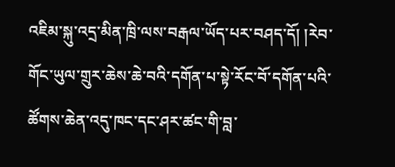འཇིམ་སྐུ་འདྲ་མིན་ཁྲི་ལས་བརྒལ་ཡོད་པར་བཤད་དོ། །རེབ་གོང་ཡུལ་གྲུར་ཆེས་ཆེ་བའི་དགོན་པ་སྟེ་རོང་བོ་དགོན་པའི་ཚོགས་ཆེན་འདུ་ཁང་དང་ཤར་ཚང་གི་བླ་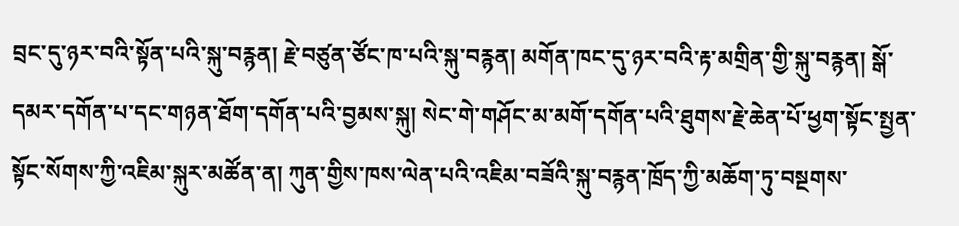བྲང་དུ་ཉར་བའི་སྟོན་པའི་སྐུ་བརྙན། རྗེ་བཙུན་ཙོང་ཁ་པའི་སྐུ་བརྙན། མགོན་ཁང་དུ་ཉར་བའི་རྟ་མགྲིན་གྱི་སྐུ་བརྙན། སྒོ་དམར་དགོན་པ་དང་གཉན་ཐོག་དགོན་པའི་བྱམས་སྐུ། སེང་གེ་གཤོང་མ་མགོ་དགོན་པའི་ཐུགས་རྗེ་ཆེན་པོ་ཕྱག་སྟོང་སྤྱན་སྟོང་སོགས་ཀྱི་འཇིམ་སྐུར་མཚོན་ན། ཀུན་གྱིས་ཁས་ལེན་པའི་འཇིམ་བཟོའི་སྐུ་བརྙན་ཁྲོད་ཀྱི་མཆོག་ཏུ་བསྔགས་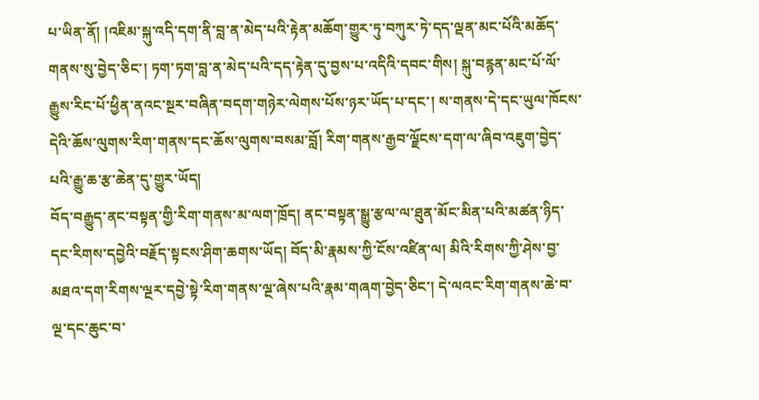པ་ཡིན་ནོ། །འཇིམ་སྐུ་འདི་དག་ནི་བླ་ན་མེད་པའི་རྟེན་མཆོག་གྱུར་ཏུ་བཀུར་ཏེ་དད་ལྡན་མང་པོའི་མཆོད་གནས་སུ་བྱེད་ཅིང་། ཏག་ཏག་བླ་ན་མེད་པའི་དད་རྟེན་དུ་བྱས་པ་འདིའི་དབང་གིས། སྐུ་བརྙན་མང་པོ་ལོ་རྒྱུས་རིང་པོ་ཕྱིན་ནའང་སྔར་བཞིན་བདག་གཉེར་ལེགས་པོས་ཉར་ཡོད་པ་དང་། ས་གནས་དེ་དང་ཡུལ་ཁོངས་དེའི་ཆོས་ལུགས་རིག་གནས་དང་ཆོས་ལུགས་བསམ་བློ། རིག་གནས་རྒྱབ་ལྗོངས་དག་ལ་ཞིབ་འཇུག་བྱེད་པའི་རྒྱུ་ཆ་རྩ་ཆེན་དུ་གྱུར་ཡོད།
བོད་བརྒྱུད་ནང་བསྟན་གྱི་རིག་གནས་མ་ལག་ཁྲོད། ནང་བསྟན་སྒྱུ་རྩལ་ལ་ཐུན་མོང་མིན་པའི་མཚན་ཉིད་དང་རིགས་དབྱེའི་བརྗོད་སྟངས་ཤིག་ཆགས་ཡོད། བོད་མི་རྣམས་ཀྱི་ངོས་འཛིན་ལ། མིའི་རིགས་ཀྱི་ཤེས་བྱ་མཐའ་དག་རིགས་ལྔར་དབྱེ་སྟེ་རིག་གནས་ལྔ་ཞེས་པའི་རྣམ་གཞག་བྱེད་ཅིང་། དེ་ལའང་རིག་གནས་ཆེ་བ་ལྔ་དང་ཆུང་བ་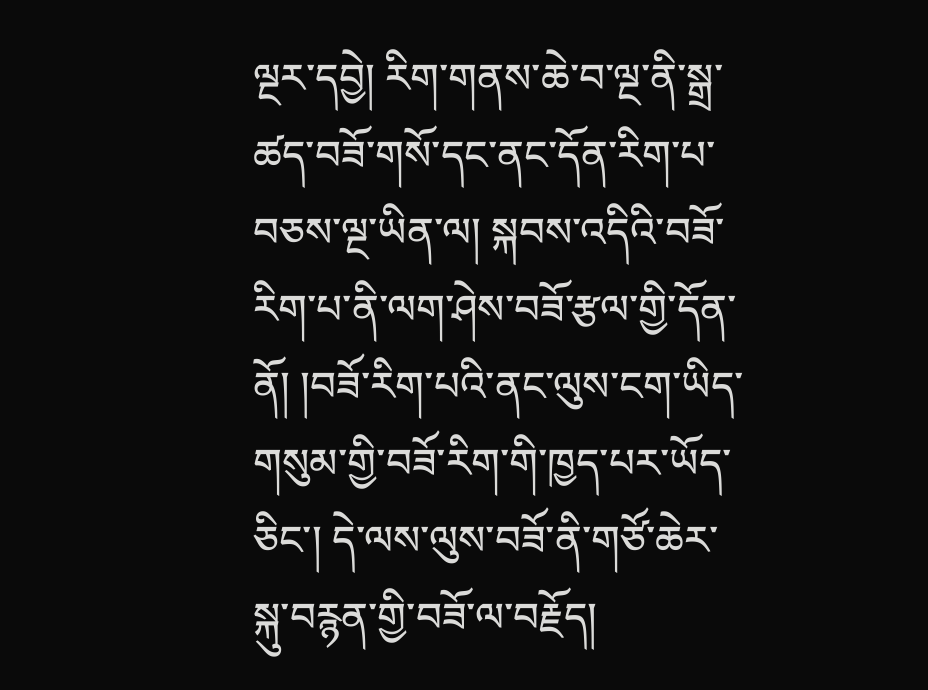ལྔར་དབྱེ། རིག་གནས་ཆེ་བ་ལྔ་ནི་སྒྲ་ཚད་བཟོ་གསོ་དང་ནང་དོན་རིག་པ་བཅས་ལྔ་ཡིན་ལ། སྐབས་འདིའི་བཟོ་རིག་པ་ནི་ལག་ཤེས་བཟོ་རྩལ་གྱི་དོན་ནོ། །བཟོ་རིག་པའི་ནང་ལུས་ངག་ཡིད་གསུམ་གྱི་བཟོ་རིག་གི་ཁྱད་པར་ཡོད་ཅིང་། དེ་ལས་ལུས་བཟོ་ནི་གཙོ་ཆེར་སྐུ་བརྙན་གྱི་བཟོ་ལ་བརྗོད།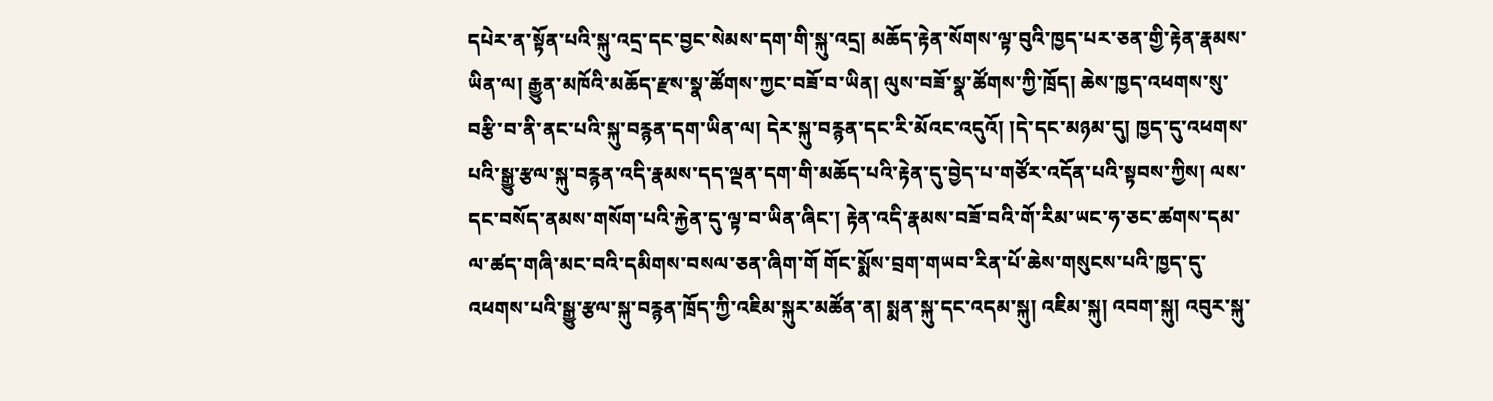དཔེར་ན་སྟོན་པའི་སྐུ་འདྲ་དང་བྱང་སེམས་དག་གི་སྐུ་འདྲ། མཆོད་རྟེན་སོགས་ལྟ་བུའི་ཁྱད་པར་ཅན་གྱི་རྟེན་རྣམས་ཡིན་ལ། རྒྱུན་མཁོའི་མཆོད་རྫས་སྣ་ཚོགས་ཀྱང་བཟོ་བ་ཡིན། ལུས་བཟོ་སྣ་ཚོགས་ཀྱི་ཁྲོད། ཆེས་ཁྱད་འཕགས་སུ་བརྩི་བ་ནི་ནང་པའི་སྐུ་བརྙན་དག་ཡིན་ལ། དེར་སྐུ་བརྙན་དང་རི་མོའང་འདུའོ། །དེ་དང་མཉམ་དུ། ཁྱད་དུ་འཕགས་པའི་སྒྱུ་རྩལ་སྐུ་བརྙན་འདི་རྣམས་དད་ལྡན་དག་གི་མཆོད་པའི་རྟེན་དུ་བྱེད་པ་གཙོར་འདོན་པའི་སྟབས་ཀྱིས། ལས་དང་བསོད་ནམས་གསོག་པའི་རྐྱེན་དུ་ལྟ་བ་ཡིན་ཞིང་། རྟེན་འདི་རྣམས་བཟོ་བའི་གོ་རིམ་ཡང་ཧ་ཅང་ཚགས་དམ་ལ་ཚད་གཞི་མང་བའི་དམིགས་བསལ་ཅན་ཞིག་གོ གོང་སྨོས་བྲག་གཡབ་རིན་པོ་ཆེས་གསུངས་པའི་ཁྱད་དུ་འཕགས་པའི་སྒྱུ་རྩལ་སྐུ་བརྙན་ཁྲོད་ཀྱི་འཇིམ་སྐུར་མཚོན་ན། སྨན་སྐུ་དང་འདམ་སྐུ། འཇིམ་སྐུ། འབག་སྐུ། འབུར་སྐུ་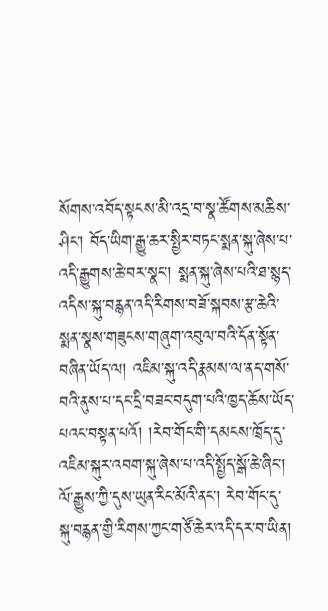སོགས་འབོད་སྟངས་མི་འདྲ་བ་སྣ་ཚོགས་མཆིས་ཤིང་། བོད་ཡིག་རྒྱུ་ཆར་སྤྱིར་བཏང་སྨན་སྐུ་ཞེས་པ་འདི་རྒྱུགས་ཆེ་བར་སྣང་། སྨན་སྐུ་ཞེས་པའི་ཐ་སྙད་འདིས་སྐུ་བརྙན་འདི་རིགས་བཟོ་སྐབས་རྩ་ཆེའི་སྨན་སྣས་གཟུངས་གཞུག་འབུལ་བའི་དོན་སྟོན་བཞིན་ཡོད་ལ། འཇིམ་སྐུ་འདི་རྣམས་ལ་ནད་གསོ་བའི་ནུས་པ་དང་དྲི་བཟང་བདུག་པའི་ཁྱད་ཆོས་ཡོད་པའང་བསྟན་པའོ། །རེབ་གོང་གི་དམངས་ཁྲོད་དུ་འཇིམ་སྐུར་འབག་སྐུ་ཞེས་པ་འདི་སྤྱོད་སྒོ་ཆེ་ཞིང་། ལོ་རྒྱུས་ཀྱི་དུས་ཡུན་རིང་མོའི་ནང་། རེབ་གོང་དུ་སྐུ་བརྙན་གྱི་རིགས་ཀྱང་གཙོ་ཆེར་འདི་དར་བ་ཡིན།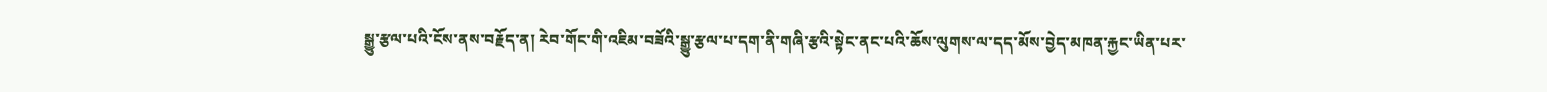སྒྱུ་རྩལ་པའི་ངོས་ནས་བརྗོད་ན། རེབ་གོང་གི་འཇིམ་བཟོའི་སྒྱུ་རྩལ་པ་དག་ནི་གཞི་རྩའི་སྟེང་ནང་པའི་ཆོས་ལུགས་ལ་དད་མོས་བྱེད་མཁན་རྐྱང་ཡིན་པར་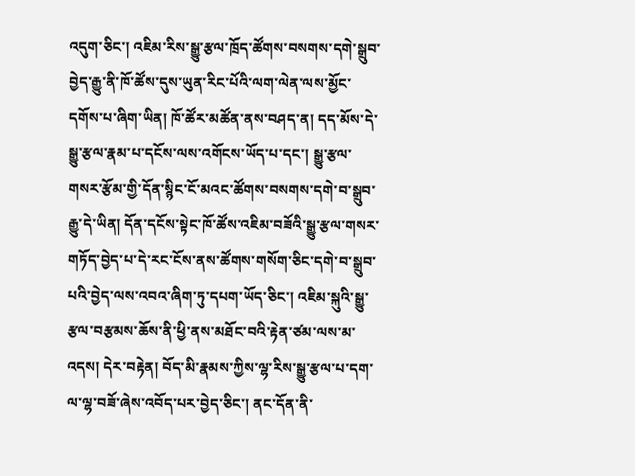འདུག་ཅིང་། འཇིམ་རིས་སྒྱུ་རྩལ་ཁྲོད་ཚོགས་བསགས་དགེ་སྒྲུབ་བྱེད་རྒྱུ་ནི་ཁོ་ཚོས་དུས་ཡུན་རིང་པོའི་ལག་ལེན་ལས་མྱོང་དགོས་པ་ཞིག་ཡིན། ཁོ་ཚོར་མཚོན་ནས་བཤད་ན། དད་མོས་དེ་སྒྱུ་རྩལ་རྣམ་པ་དངོས་ལས་འགོངས་ཡོད་པ་དང་། སྒྱུ་རྩལ་གསར་རྩོམ་གྱི་དོན་སྙིང་ངོ་མའང་ཚོགས་བསགས་དགེ་བ་སྒྲུབ་རྒྱུ་དེ་ཡིན། དོན་དངོས་སྟེང་ཁོ་ཚོས་འཇིམ་བཟོའི་སྒྱུ་རྩལ་གསར་གཏོད་བྱེད་པ་དེ་རང་ངོས་ནས་ཚོགས་གསོག་ཅིང་དགེ་བ་སྒྲུབ་པའི་བྱེད་ལས་འབའ་ཞིག་ཏུ་དཔག་ཡོད་ཅིང་། འཇིམ་སྐུའི་སྒྱུ་རྩལ་བརྩམས་ཆོས་ནི་ཕྱི་ནས་མཐོང་བའི་རྟེན་ཙམ་ལས་མ་འདས། དེར་བརྟེན། བོད་མི་རྣམས་ཀྱིས་ལྷ་རིས་སྒྱུ་རྩལ་པ་དག་ལ་ལྷ་བཟོ་ཞེས་འབོད་པར་བྱེད་ཅིང་། ནང་དོན་ནི་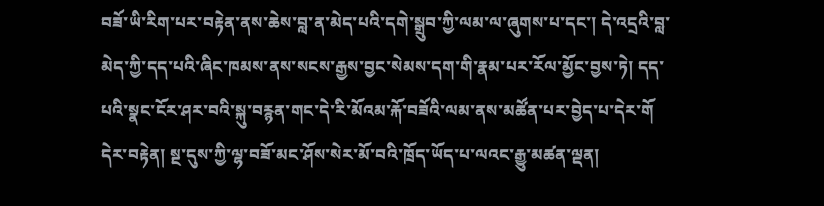བཟོ་ཡི་རིག་པར་བརྟེན་ནས་ཆེས་བླ་ན་མེད་པའི་དགེ་སྒྲུབ་ཀྱི་ལམ་ལ་ཞུགས་པ་དང་། དེ་འདྲའི་བླ་མེད་ཀྱི་དད་པའི་ཞིང་ཁམས་ནས་སངས་རྒྱས་བྱང་སེམས་དག་གི་རྣམ་པར་རོལ་མྱོང་བྱས་ཏེ། དད་པའི་སྣང་ངོར་ཤར་བའི་སྐུ་བརྙན་གང་དེ་རི་མོའམ་རྐོ་བཟོའི་ལམ་ནས་མཚོན་པར་བྱེད་པ་དེར་གོ དེར་བརྟེན། སྔ་དུས་ཀྱི་ལྷ་བཟོ་མང་ཤོས་སེར་མོ་བའི་ཁྲོད་ཡོད་པ་ལའང་རྒྱུ་མཚན་ལྡན།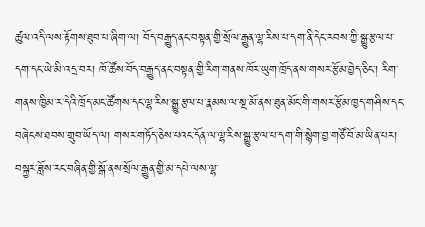ཚུལ་འདི་ལས་རྟོགས་ཐུབ་པ་ཞིག་ལ། བོད་བརྒྱུད་ནང་བསྟན་གྱི་སྲོལ་རྒྱུན་ལྷ་རིས་པ་དག་ནི་དེང་རབས་ཀྱི་སྒྱུ་རྩལ་པ་དག་དང་ཡེ་མི་འདྲ་བར། ཁོ་ཚོས་བོད་བརྒྱུད་ནང་བསྟན་གྱི་རིག་གནས་ཁོར་ཡུག་ཁྲོད་ནས་གསར་རྩོམ་བྱེད་ཅིང་། རིག་གནས་ཁྱིམ་ར་དེའི་ཁྲོད་མང་ཚོགས་དང་ལྷ་རིས་སྒྱུ་རྩལ་པ་རྣམས་ལ་སྔ་མོ་ནས་ཐུན་མོང་གི་གསར་རྩོམ་ཁྱད་གཤིས་དང་བཞེངས་ཐབས་གྲུབ་ཡོད་ལ། གསར་གཏོད་ཅེས་པའང་དོན་ལ་ལྷ་རིས་སྒྱུ་རྩལ་པ་དག་གི་སྙེག་བྱ་གཙོ་བོ་མ་ཡིན་པར། བསྐྱར་ཟློས་རང་བཞིན་གྱི་སྒོ་ནས་སྲོལ་རྒྱུན་གྱི་མ་དཔེ་ལས་ལྷ་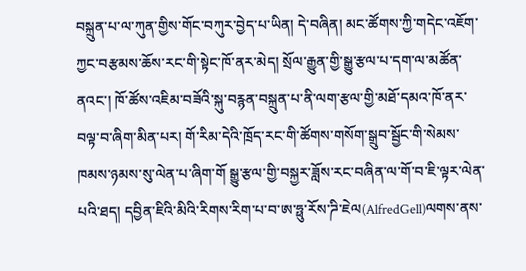བསྐྲུན་པ་ལ་ཀུན་གྱིས་གོང་བཀུར་བྱེད་པ་ཡིན། དེ་བཞིན། མང་ཚོགས་ཀྱི་གདེང་འཇོག་ཀྱང་བརྩམས་ཆོས་རང་གི་སྟེང་ཁོ་ནར་མེད། སྲོལ་རྒྱུན་གྱི་སྒྱུ་རྩལ་པ་དག་ལ་མཚོན་ནའང་། ཁོ་ཚོས་འཇིམ་བཟོའི་སྐུ་བརྙན་བསྐྲུན་པ་ནི་ལག་རྩལ་གྱི་མཐོ་དམའ་ཁོ་ནར་བལྟ་བ་ཞིག་མིན་པར། གོ་རིམ་དེའི་ཁྲོད་རང་གི་ཚོགས་གསོག་སྒྲུབ་སྦྱོང་གི་སེམས་ཁམས་ཉམས་སུ་ལེན་པ་ཞིག་གོ སྒྱུ་རྩལ་གྱི་བསྐྱར་ཟློས་རང་བཞིན་ལ་གོ་བ་ཇི་ལྟར་ལེན་པའི་ཐད། དབྱིན་ཇིའི་མིའི་རིགས་རིག་པ་བ་ཨ་ཧྥུ་རོས་ཌི་ཇེལ(AlfredGell)ལགས་ནས་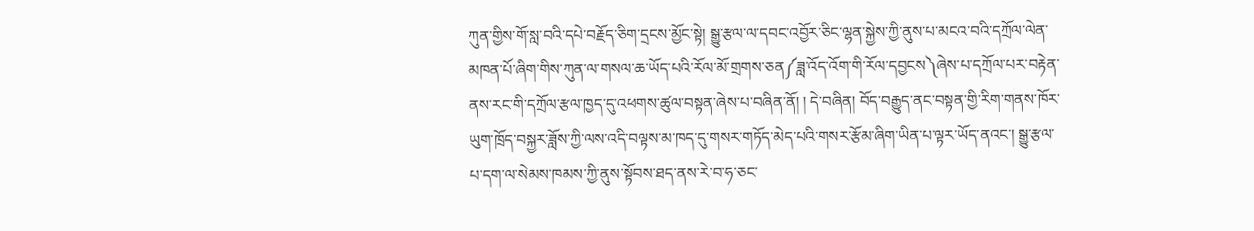ཀུན་གྱིས་གོ་སླ་བའི་དཔེ་བརྗོད་ཅིག་དྲངས་མྱོང་སྟེ། སྒྱུ་རྩལ་ལ་དབང་འབྱོར་ཅིང་ལྷན་སྐྱེས་ཀྱི་ནུས་པ་མངའ་བའི་དཀྲོལ་ལེན་མཁན་པོ་ཞིག་གིས་ཀུན་ལ་གསལ་ཆ་ཡོད་པའི་རོལ་མོ་གྲགས་ཅན༼ཟླ་འོད་འོག་གི་རོལ་དབྱངས༽ཞེས་པ་དཀྲོལ་པར་བརྟེན་ནས་རང་གི་དཀྲོལ་རྩལ་ཁྱད་དུ་འཕགས་ཚུལ་བསྟན་ཞེས་པ་བཞིན་ནོ། ། དེ་བཞིན། བོད་བརྒྱུད་ནང་བསྟན་གྱི་རིག་གནས་ཁོར་ཡུག་ཁྲོད་བསྐྱར་ཟློས་ཀྱི་ལས་འདི་བལྟས་མ་ཁད་དུ་གསར་གཏོད་མེད་པའི་གསར་རྩོམ་ཞིག་ཡིན་པ་ལྟར་ཡོད་ནའང་། སྒྱུ་རྩལ་པ་དག་ལ་སེམས་ཁམས་ཀྱི་ནུས་སྟོབས་ཐད་ནས་རེ་བ་ཧ་ཅང་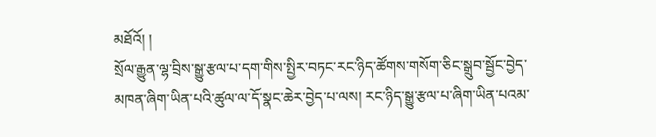མཐོའོ། །
སྲོལ་རྒྱུན་ལྷ་བྲིས་སྒྱུ་རྩལ་པ་དག་གིས་སྤྱིར་བཏང་རང་ཉིད་ཚོགས་གསོག་ཅིང་སྒྲུབ་སྦྱོང་བྱེད་མཁན་ཞིག་ཡིན་པའི་ཚུལ་ལ་དོ་སྣང་ཆེར་བྱེད་པ་ལས། རང་ཉིད་སྒྱུ་རྩལ་པ་ཞིག་ཡིན་པའམ་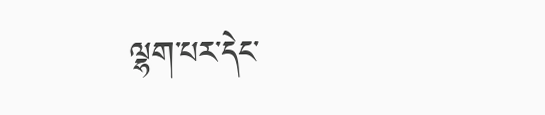ལྷག་པར་དེང་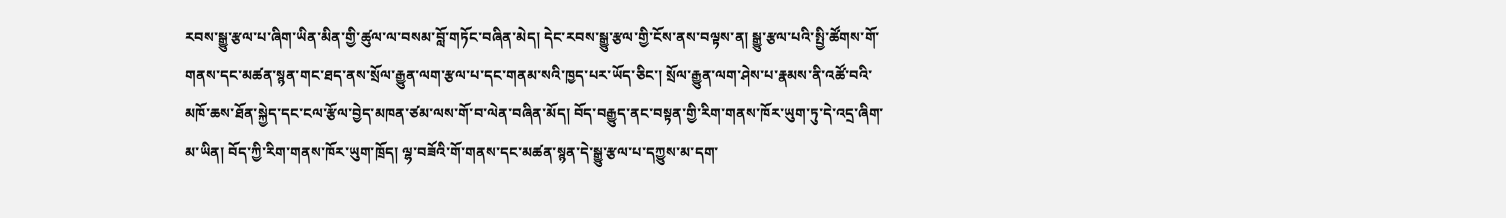རབས་སྒྱུ་རྩལ་པ་ཞིག་ཡིན་མིན་གྱི་ཚུལ་ལ་བསམ་བློ་གཏོང་བཞིན་མེད། དེང་རབས་སྒྱུ་རྩལ་གྱི་ངོས་ནས་བལྟས་ན། སྒྱུ་རྩལ་པའི་སྤྱི་ཚོགས་གོ་གནས་དང་མཚན་སྙན་གང་ཐད་ནས་སྲོལ་རྒྱུན་ལག་རྩལ་པ་དང་གནམ་སའི་ཁྱད་པར་ཡོད་ཅིང་། སྲོལ་རྒྱུན་ལག་ཤེས་པ་རྣམས་ནི་འཚོ་བའི་མཁོ་ཆས་ཐོན་སྐྱེད་དང་ངལ་རྩོལ་བྱེད་མཁན་ཙམ་ལས་གོ་བ་ལེན་བཞིན་མོད། བོད་བརྒྱུད་ནང་བསྟན་གྱི་རིག་གནས་ཁོར་ཡུག་ཏུ་དེ་འདྲ་ཞིག་མ་ཡིན། བོད་ཀྱི་རིག་གནས་ཁོར་ཡུག་ཁྲོད། ལྷ་བཟོའི་གོ་གནས་དང་མཚན་སྙན་དེ་སྒྱུ་རྩལ་པ་དཀྱུས་མ་དག་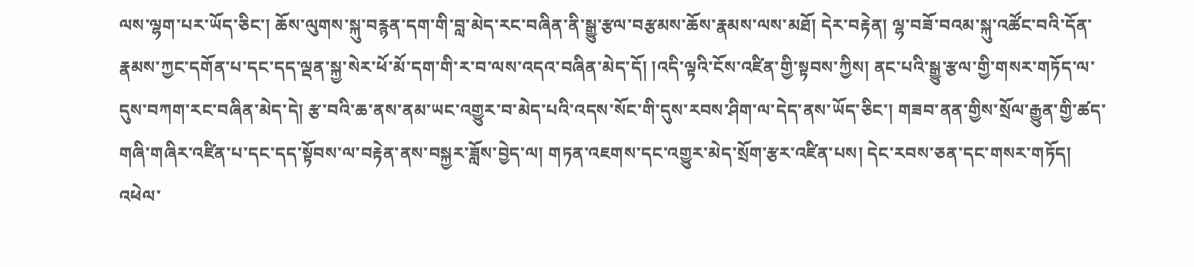ལས་ལྷག་པར་ཡོད་ཅིང་། ཆོས་ལུགས་སྐུ་བརྙན་དག་གི་བླ་མེད་རང་བཞིན་ནི་སྒྱུ་རྩལ་བརྩམས་ཆོས་རྣམས་ལས་མཐོ། དེར་བརྟེན། ལྷ་བཟོ་བའམ་སྐུ་འཚོང་བའི་དོན་རྣམས་ཀྱང་དགོན་པ་དང་དད་ལྡན་སྐྱ་སེར་ཕོ་མོ་དག་གི་ར་བ་ལས་འདའ་བཞིན་མེད་དོ། །འདི་ལྟའི་ངོས་འཛིན་གྱི་སྟབས་ཀྱིས། ནང་པའི་སྒྱུ་རྩལ་གྱི་གསར་གཏོད་ལ་དུས་བཀག་རང་བཞིན་མེད་དེ། རྩ་བའི་ཆ་ནས་ནམ་ཡང་འགྱུར་བ་མེད་པའི་འདས་སོང་གི་དུས་རབས་ཤིག་ལ་དེད་ནས་ཡོད་ཅིང་། གཟབ་ནན་གྱིས་སྲོལ་རྒྱུན་གྱི་ཚད་གཞི་གཞིར་འཛིན་པ་དང་དད་སྟོབས་ལ་བརྟེན་ནས་བསྐྱར་ཟློས་བྱེད་ལ། གཏན་འཇགས་དང་འགྱུར་མེད་སྲོག་རྩར་འཛིན་པས། དེང་རབས་ཅན་དང་གསར་གཏོད། འཕེལ་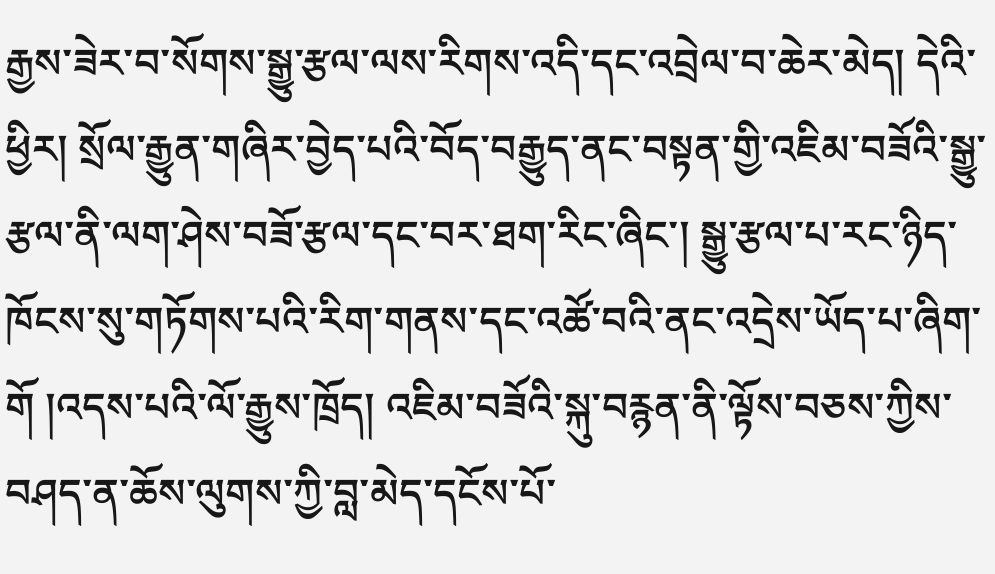རྒྱས་ཟེར་བ་སོགས་སྒྱུ་རྩལ་ལས་རིགས་འདི་དང་འབྲེལ་བ་ཆེར་མེད། དེའི་ཕྱིར། སྲོལ་རྒྱུན་གཞིར་བྱེད་པའི་བོད་བརྒྱུད་ནང་བསྟན་གྱི་འཇིམ་བཟོའི་སྒྱུ་རྩལ་ནི་ལག་ཤེས་བཟོ་རྩལ་དང་བར་ཐག་རིང་ཞིང་། སྒྱུ་རྩལ་པ་རང་ཉིད་ཁོངས་སུ་གཏོགས་པའི་རིག་གནས་དང་འཚོ་བའི་ནང་འདྲེས་ཡོད་པ་ཞིག་གོ །འདས་པའི་ལོ་རྒྱུས་ཁྲོད། འཇིམ་བཟོའི་སྐུ་བརྙན་ནི་ལྟོས་བཅས་ཀྱིས་བཤད་ན་ཆོས་ལུགས་ཀྱི་བླ་མེད་དངོས་པོ་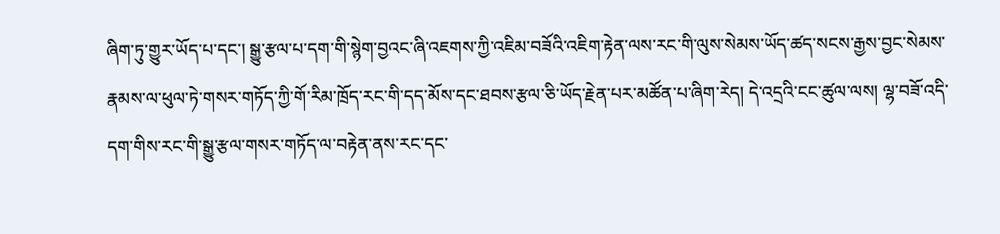ཞིག་ཏུ་གྱུར་ཡོད་པ་དང་། སྒྱུ་རྩལ་པ་དག་གི་སྙེག་བྱའང་ཞི་འཇགས་ཀྱི་འཇིམ་བཟོའི་འཇིག་རྟེན་ལས་རང་གི་ལུས་སེམས་ཡོད་ཚད་སངས་རྒྱས་བྱང་སེམས་རྣམས་ལ་ཕུལ་ཏེ་གསར་གཏོད་ཀྱི་གོ་རིམ་ཁྲོད་རང་གི་དད་མོས་དང་ཐབས་རྩལ་ཅི་ཡོད་རྗེན་པར་མཚོན་པ་ཞིག་རེད། དེ་འདྲའི་ངང་ཚུལ་ལས། ལྷ་བཟོ་འདི་དག་གིས་རང་གི་སྒྱུ་རྩལ་གསར་གཏོད་ལ་བརྟེན་ནས་རང་དང་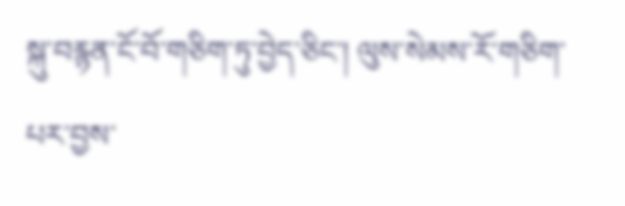སྐུ་བརྙན་ངོ་བོ་གཅིག་ཏུ་བྱེད་ཅིང་། ལུས་སེམས་རོ་གཅིག་པར་བྱས་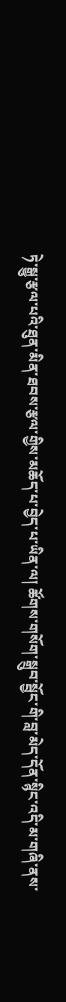ཏེ་སྒྱུ་རྩལ་པའི་ཐུན་མིན་ཐབས་རྩལ་གྱིས་མཆོད་པ་བྱེད་པ་ཡིན་ལ། ཚོགས་གསོག་སྒྲུབ་སྦྱོང་གི་བླ་མེད་དོན་སྙིང་འདི་མ་གཞི་ནས་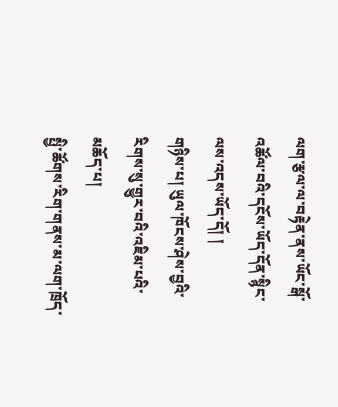ལག་རྩལ་ལ་བརྟེན་ནས་ཡོང་སྒོ་འཚོལ་བའི་དངོས་ཡོད་དོན་སྙིང་ལས་འདས་ཡོད་དོ། །
གཉིས་པ། ཡུལ་ཁོངས་ཤེས་བྱའི་རིགས་སུ་གྱུར་བའི་འཇིམ་པའི་མཆོད་པ།
སྤྱི་ཚོགས་རིག་གནས་མ་ལག་ཁྲོད་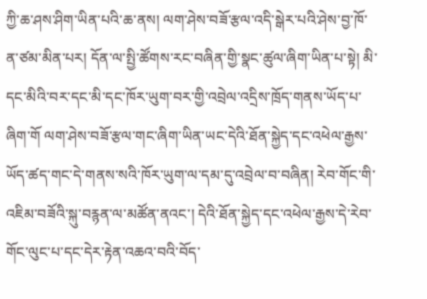ཀྱི་ཆ་ཤས་ཤིག་ཡིན་པའི་ཆ་ནས། ལག་ཤེས་བཟོ་རྩལ་འདི་སྒེར་པའི་ཤེས་བྱ་ཁོ་ན་ཙམ་མིན་པར། དོན་ལ་སྤྱི་ཚོགས་རང་བཞིན་གྱི་སྣང་ཚུལ་ཞིག་ཡིན་པ་སྟེ། མི་དང་མིའི་བར་དང་མི་དང་ཁོར་ཡུག་བར་གྱི་འབྲེལ་འདྲིས་ཁྲོད་གནས་ཡོད་པ་ཞིག་གོ ལག་ཤེས་བཟོ་རྩལ་གང་ཞིག་ཡིན་ཡང་དེའི་ཐོན་སྐྱེད་དང་འཕེལ་རྒྱས་ཡོད་ཚད་གང་དེ་གནས་སའི་ཁོར་ཡུག་ལ་དམ་དུ་འབྲེལ་བ་བཞིན། རེབ་གོང་གི་འཇིམ་བཟོའི་སྐུ་བརྙན་ལ་མཚོན་ནའང་། དེའི་ཐོན་སྐྱེད་དང་འཕེལ་རྒྱས་དེ་རེབ་གོང་ལུང་པ་དང་དེར་རྟེན་འཆའ་བའི་བོད་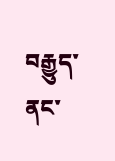བརྒྱུད་ནང་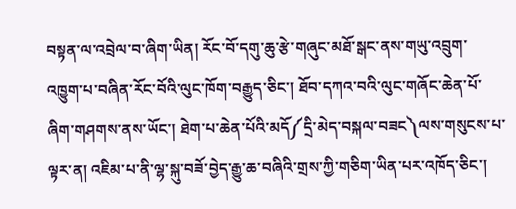བསྟན་ལ་འབྲེལ་བ་ཞིག་ཡིན། རོང་བོ་དགུ་ཆུ་རྩེ་གཞུང་མཐོ་སྒང་ནས་གཡུ་འབྲུག་འཁྱུག་པ་བཞིན་རོང་བོའི་ལུང་ཁོག་བརྒྱུད་ཅིང་། ཐོབ་དཀའ་བའི་ལུང་གཞོང་ཆེན་པོ་ཞིག་གཤགས་ནས་ཡོང་། ཐེག་པ་ཆེན་པོའི་མདོ༼དྲི་མེད་བསྐལ་བཟང༽ལས་གསུངས་པ་ལྟར་ན། འཇིམ་པ་ནི་ལྷ་སྐུ་བཟོ་བྱེད་རྒྱུ་ཆ་བཞིའི་གྲས་ཀྱི་གཅིག་ཡིན་པར་འཁོད་ཅིང་།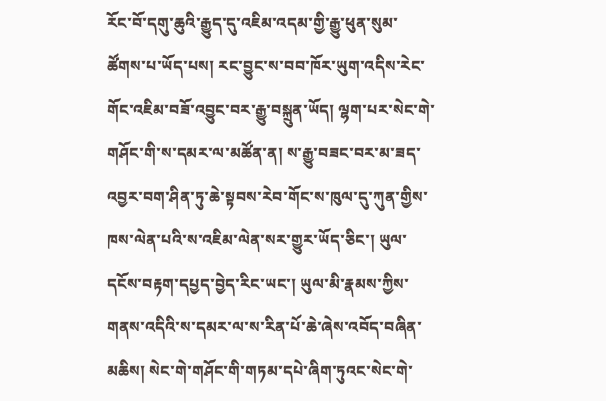རོང་བོ་དགུ་ཆུའི་རྒྱུད་དུ་འཇིམ་འདམ་གྱི་རྒྱུ་ཕུན་སུམ་ཚོགས་པ་ཡོད་པས། རང་བྱུང་ས་བབ་ཁོར་ཡུག་འདིས་རེང་གོང་འཇིམ་བཟོ་འབྱུང་བར་རྒྱུ་བསྐྲུན་ཡོད། ལྷག་པར་སེང་གེ་གཤོང་གི་ས་དམར་ལ་མཚོན་ན། ས་རྒྱུ་བཟང་བར་མ་ཟད་འབྱར་བག་ཤིན་ཏུ་ཆེ་སྟབས་རེབ་གོང་ས་ཁུལ་དུ་ཀུན་གྱིས་ཁས་ལེན་པའི་ས་འཇིམ་ལེན་སར་གྱུར་ཡོད་ཅིང་། ཡུལ་དངོས་བརྟག་དཔྱད་བྱེད་རིང་ཡང་། ཡུལ་མི་རྣམས་ཀྱིས་གནས་འདིའི་ས་དམར་ལ་ས་རིན་པོ་ཆེ་ཞེས་འབོད་བཞིན་མཆིས། སེང་གེ་གཤོང་གི་གཏམ་དཔེ་ཞིག་ཏུའང་སེང་གེ་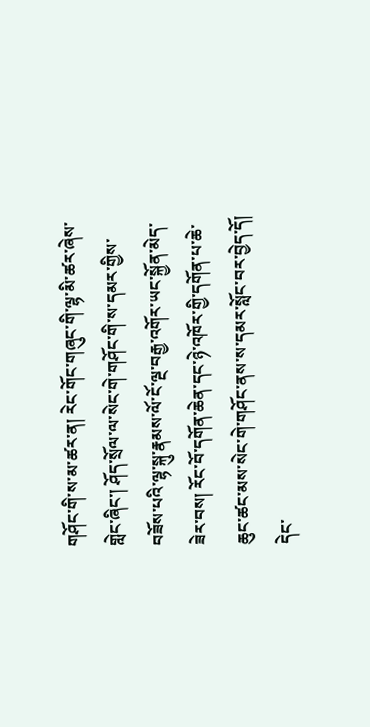གཤོང་གི་ས་མ་ཚར་ན། རེང་གོང་གཞུང་གི་ལྷ་མི་ཚར་ཞེས་གླེང་ཞིང་། ཤོད་སྲོལ་ལ་སེང་གེ་གཤོང་གི་ས་དམར་གྱིས་བཟོས་པའི་ལྷ་སྐུ་རྣམས་ལོ་ངོ་ལྔ་བརྒྱ་འགོར་ཡང་སྐྱོན་མེད་ཟེར་བས། རོང་བོ་དགོན་ཆེན་དང་ཉེ་འཁོར་གྱི་དགོན་པ་ཆེ་ཆུང་ཚང་མས་སེང་གེ་གཤོང་ནས་ས་དམར་སློང་བར་བྱེད་དོ། དེང་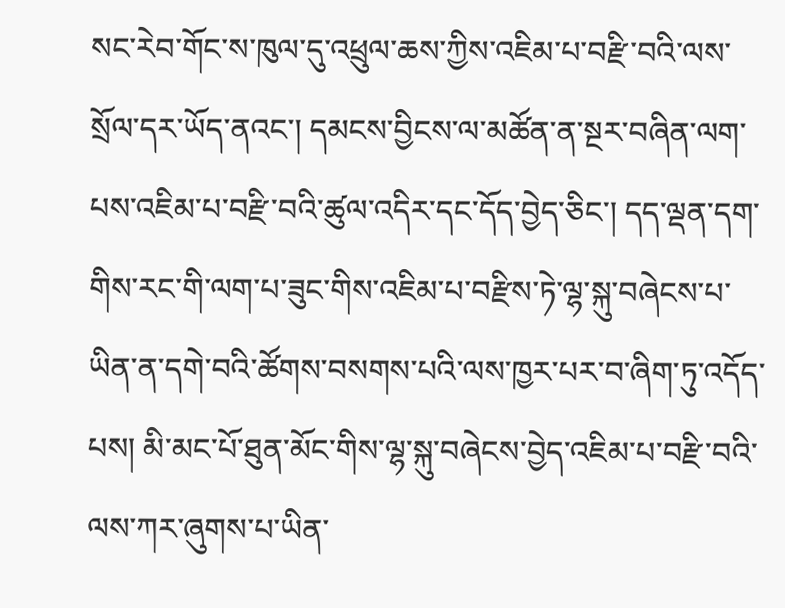སང་རེབ་གོང་ས་ཁུལ་དུ་འཕྲུལ་ཆས་ཀྱིས་འཇིམ་པ་བརྫི་བའི་ལས་སྲོལ་དར་ཡོད་ནའང་། དམངས་བྱིངས་ལ་མཚོན་ན་སྔར་བཞིན་ལག་པས་འཇིམ་པ་བརྫི་བའི་ཚུལ་འདིར་དང་དོད་བྱེད་ཅིང་། དད་ལྡན་དག་གིས་རང་གི་ལག་པ་ཟུང་གིས་འཇིམ་པ་བརྫིས་ཏེ་ལྷ་སྐུ་བཞེངས་པ་ཡིན་ན་དགེ་བའི་ཚོགས་བསགས་པའི་ལས་ཁྱར་པར་བ་ཞིག་ཏུ་འདོད་པས། མི་མང་པོ་ཐུན་མོང་གིས་ལྷ་སྐུ་བཞེངས་བྱེད་འཇིམ་པ་བརྫི་བའི་ལས་ཀར་ཞུགས་པ་ཡིན་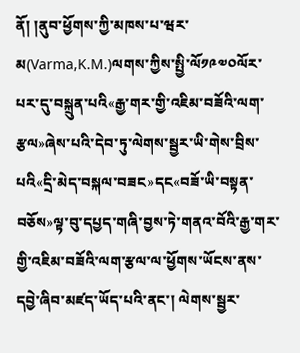ནོ། །ནུབ་ཕྱོགས་ཀྱི་མཁས་པ་ཝར་མ(Varma,K.M.)ལགས་ཀྱིས་སྤྱི་ལོ༡༩༧༠ལོར་པར་དུ་བསྐྲུན་པའི«རྒྱ་གར་གྱི་འཇིམ་བཟོའི་ལག་རྩལ»ཞེས་པའི་དེབ་ཏུ་ལེགས་སྦྱར་ཡི་གེས་བྲིས་པའི«དྲི་མེད་བསྐལ་བཟང»དང«བཟོ་ཡི་བསྟན་བཅོས»ལྟ་བུ་དཔྱད་གཞི་བྱས་ཏེ་གནའ་བོའི་རྒྱ་གར་གྱི་འཇིམ་བཟོའི་ལག་རྩལ་ལ་ཕྱོགས་ཡོངས་ནས་དབྱེ་ཞིབ་མཛད་ཡོད་པའི་ནང་། ལེགས་སྦྱར་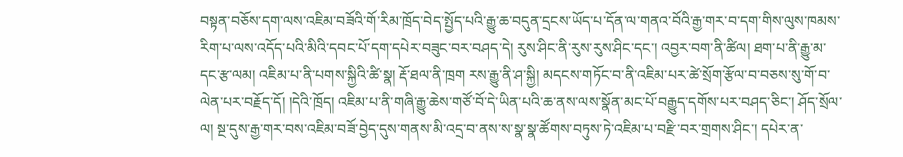བསྟན་བཅོས་དག་ལས་འཇིམ་བཟོའི་གོ་རིམ་ཁྲོད་བེད་སྤྱོད་པའི་རྒྱུ་ཆ་བདུན་དྲངས་ཡོད་པ་དོན་ལ་གནའ་བོའི་རྒྱ་གར་བ་དག་གིས་ལུས་ཁམས་རིག་པ་ལས་འདོད་པའི་མིའི་དབང་པོ་དག་དཔེར་བཟུང་བར་བཤད་དེ། རུས་ཤིང་ནི་རུས་རུས་ཤིང་དང་། འབྱར་བག་ནི་ཚིལ། ཐག་པ་ནི་རྒྱུ་མ་དང་རྩ་ལམ། འཇིམ་པ་ནི་པགས་སྐྱིའི་ཚི་སྣ། རྡོ་ཐལ་ནི་ཁྲག རས་རྒྱུ་ནི་ཤ་སྐྱི། མདངས་གཏོང་བ་ནི་འཇིམ་པར་ཚེ་སྲོག་རྩོལ་བ་བཅས་སུ་གོ་བ་ལེན་པར་བརྗོད་དོ། །དེའི་ཁྲོད། འཇིམ་པ་ནི་གཞི་རྒྱུ་ཆེས་གཙོ་བོ་དེ་ཡིན་པའི་ཆ་ནས་ལས་སྣོན་མང་པོ་བརྒྱུད་དགོས་པར་བཤད་ཅིང་། ཤོད་སྲོལ་ལ། སྔ་དུས་རྒྱ་གར་བས་འཇིམ་བཟོ་བྱེད་དུས་གནས་མི་འདྲ་བ་ནས་ས་སྣ་སྣ་ཚོགས་བཏུས་ཏེ་འཇིམ་པ་བརྫི་བར་གྲགས་ཤིང་། དཔེར་ན་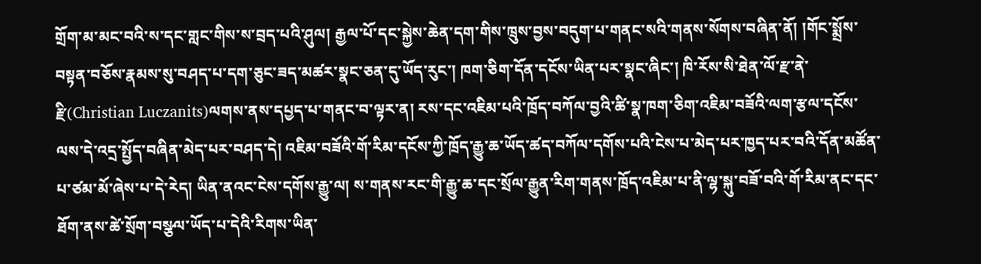གྲོག་མ་མང་བའི་ས་དང་གླང་གིས་ས་བྲད་པའི་ཤུལ། རྒྱལ་པོ་དང་སྐྱེས་ཆེན་དག་གིས་ཁྲུས་བྱས་བདུག་པ་གནང་སའི་གནས་སོགས་བཞིན་ནོ། །གོང་སྨྲོས་བསྟན་བཅོས་རྣམས་སུ་བཤད་པ་དག་ཅུང་ཟད་མཚར་སྣང་ཅན་དུ་ཡོད་རུང་། ཁག་ཅིག་དོན་དངོས་ཡིན་པར་སྣང་ཞིང་། ཁི་རོས་སི་ཐེན་ལོ་རྫ་ནེ་རྫི(Christian Luczanits)ལགས་ནས་དཔྱད་པ་གནང་བ་ལྟར་ན། རས་དང་འཇིམ་པའི་ཁྲོད་བཀོལ་བྱའི་ཚི་སྣ་ཁག་ཅིག་འཇིམ་བཟོའི་ལག་རྩལ་དངོས་ལས་དེ་འདྲ་སྤྱོད་བཞིན་མེད་པར་བཤད་དེ། འཇིམ་བཟོའི་གོ་རིམ་དངོས་ཀྱི་ཁྲོད་རྒྱུ་ཆ་ཡོད་ཚད་བཀོལ་དགོས་པའི་ངེས་པ་མེད་པར་ཁྱད་པར་བའི་དོན་མཚོན་པ་ཙམ་མོ་ཞེས་པ་དེ་རེད། ཡིན་ནའང་ངེས་དགོས་རྒྱུ་ལ། ས་གནས་རང་གི་རྒྱུ་ཆ་དང་སྲོལ་རྒྱུན་རིག་གནས་ཁྲོད་འཇིམ་པ་ནི་ལྷ་སྐུ་བཟོ་བའི་གོ་རིམ་ནང་དང་ཐོག་ནས་ཚེ་སྲོག་བསྩལ་ཡོད་པ་དེའི་རིགས་ཡིན་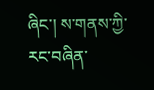ཞིང་། ས་གནས་ཀྱི་རང་བཞིན་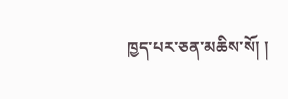ཁྱད་པར་ཅན་མཆིས་སོ། །